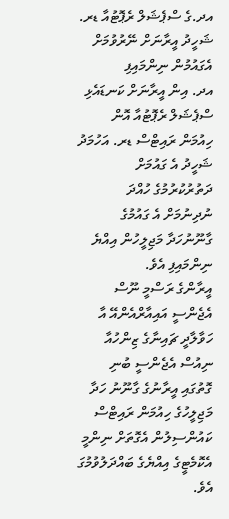އދ.ގެ ސްޕެޝަލް ރެޕޮޓުއާ ޑރ. ޝަހީދު އީރާނަށް ނޭރުވުމަށް އެގައުމުން ނިންމައިފި
އދ. އިން އީރާނަށް ކަނޑައެޅި ސްޕެޝަލް ރެޕޮޓުއާ އޮން ހިއުމަން ރައިޓްސް ޑރ. އަހުމަދު ޝަހީދު އެ ގައުމަށް ދަތުރުކުރުމުގެ ހުއްދަ ނުދިނުމަށް އެ ގައުމުގެ ގާނޫނުހަދާ މަޖިލީހުން އިއްޔެ ނިންމައިފި އެވެ.
އީރާންގެ ރަސްމީ ނޫސް އެޖެންސީ އައިއާރްއެންއޭ އާ ހަވާލާދީ ޗައިނާގެ ޒިންހުއާ ނިއުސް އެޖެންސީ ބުނި ގޮތުގައި އީރާނުގެ ގާނޫނު ހަދާ މަޖިލީހުގެ ހިއުމަން ރައިޓްސް ކައުންސިލުން އެގޮތަށް ނިންމީ އެކޮމެޓީގެ އިއްޔެގެ ބައްދަލުވުމުގަ އެވެ.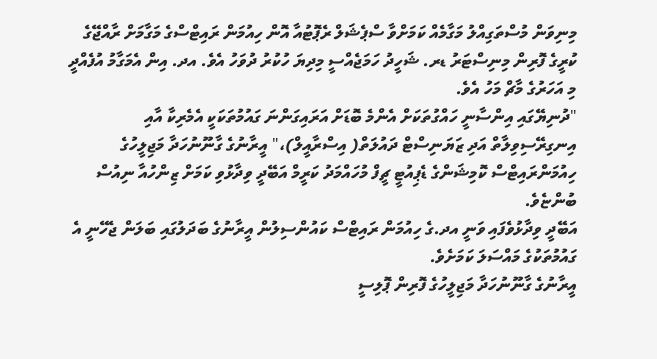މިނިވަން މުސްތަގިއްލު މަގާމެއް ކަމަށްވާ ސްޕެޝަލް ރެޕޮޓުއާ އޮން ހިއުމަން ރައިޓްސްގެ މަގާމަށް ރާއްޖޭގެ ކުރީގެ ފޮރިން މިނިސްޓަރު ޑރ. ޝަހީދު ހަމަޖެއްސީ މިދިޔަ ހުކުރު ދުވަހު އެވެ. އދ. އިން އެމަގާމު އުފެއްދީ މި އަހަރުގެ މާޗް މަހު އެވެ.
"ދުނިޔޭގައި އިންސާނީ ހައްގުތަކަށް އެންމެ ބޮޑަށް އަރައިގަންނަ ގައުމުތަކަކީ އެމެރިކާ އާއި އިނގިރޭސިވިލާތް އަދި ޒަޔަނިސްޓް ދައުލަތް( އިސްރާއީލް)،" އީރާނުގެ ގާނޫނުހަދާ މަޖިލީހުގެ ހިއުމަންރައިޓްސް ކޮމިޝަންގެ ޑެޕިއުޓީ ޗީފް މުހައްމަދު ކަރީމް އަބޭދީ ވިދާޅުވި ކަމަށް ޒިންހުއާ ނިއުސް ބުންޏެވެ.
އަބޭދީ ވިދާޅުވެފައި ވަނީ އދ.ގެ ހިއުމަން ރައިޓްސް ކައުންސިލުން އީރާނުގެ ބަދަލުގައި ބަލަން ޖެހޭނީ އެ ގައުމުތަކުގެ މައްސަލަ ކަމަށެވެ.
އީރާނުގެ ގާނޫނުހަދާ މަޖިލީހުގެ ފޮރިން ޕޮލިސީ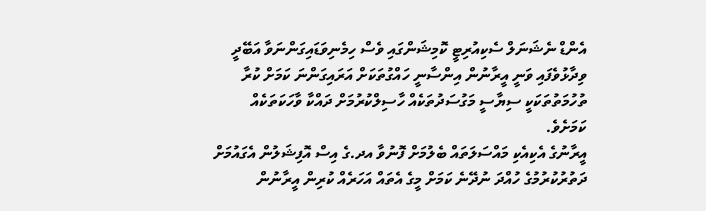އެންޑް ނެޝަނަލް ސެކިއުރިޓީ ކޮމިޝަންގައި ވެސް ހިމެނިވަޑައިގަންނަވާ އަބޭދީ ވިދާޅުވެފައި ވަނީ އީރާނުން އިންސާނީ ހައްގުތަކަށް އަރައިގަންނަ ކަމަށް ކުރާ ތުހުމަތުތަކަކީ ސިޔާސީ މަގުސަދުތަކެއް ހާސިލްކުރުމަށް ދައްކާ ވާހަކަތަކެއް ކަމަށެވެ.
އީރާނުގެ އެކިއެކި މައްސަލަތައް ބެލުމަށް ފޮނުވާ އދ.ގެ އިސް އޮފިޝަލުން އެގައުމަށް ދަތުރުކުރުމުގެ ހުއްދަ ނުދޭނެ ކަމަށް މީގެ އެތައް އަހަރެއް ކުރިން އީރާނުން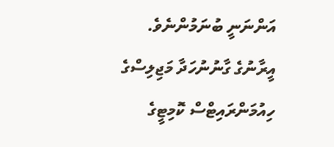އަންނަނީ ބުނަމުންނެވެ.
އީރާނުގެ ގާނުނުހަދާ މަޖިލިސްގެ ހިއުމަންރައިޓްސް ކޮމިޓީގެ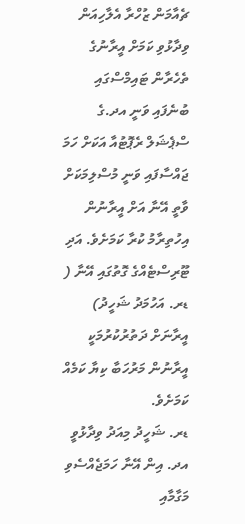ޗެއާމަން ޒުހްރާ އެލާހިއަން ވިދާޅުވި ކަމަށް އީރާނުގެ ތެހެރާން ޓައިމްސްގައި ބުނެފައި ވަނީ އދ.ގެ ސްޕެޝަލް ރެޕޮޓުއާ އަކަށް ހަމަ ޖައްސާފައި ވަނީ މުސްލިމަކަށް ވާތީ އޭނާ އަށް އީރާނުން އިހުތިރާމު ކުރާ ކަމަށެވެ. އަދި ޓޫރިސްޓެއްގެ ގޮތުގައި އޭނާ ( ޑރ. އަހުމަދު ޝަހީދު) އީރާނަށް ދަތުރުކުރުމަކީ އީރާނުން މަރުހަބާ ކިޔާ ކަމެއް ކަމަށެވެ.
ޑރ. ޝަހީދު މިއަދު ވިދާޅުވީ އދ. އިން އޭނާ ހަމަޖެއްސެވި މަގާމާއި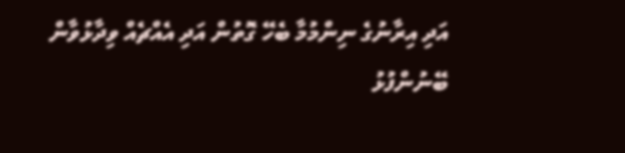އަދި އިރާނުގެ ނިންމުމާ ބެހޭ ގޮތުން އަދި އެއްޗެއް ވިދާޅުވާން ބޭނުންފުޅު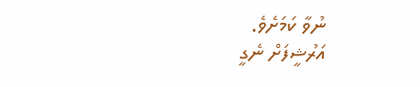ނުވާ ކަމަށެވެ.
އަރުޝީފަށް ނެގީ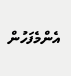އެންމެފަހުން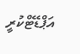އަޕްޑޭޓްކުރީ